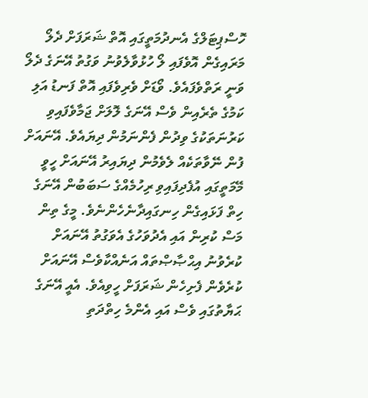ހޮސްޕިޓަލްގެ އެނދުމަތީގައި އޮތް ޝަރަފަށް ދެލޯ މަރައިގެން އޮވެފައި ލޯ ހުޅުވާލެވުނު ވަގުތު އޭނަގެ ދެލޯ ވަނީ ރަތްވެފައެވެ. ވޯޑަށް ވެރިވެފައި އޮތް ފަނޑު އަލި ކަމުގެ ތެރެއިން ވެސް އޭނަގެ ލޮލަށް ޖަމާވެފައިވި ކަރުނަތަކުގެ ވިދުން ފެންނަމުން ދިޔައެވެ. އޭނައަށް ފުން ނޭވާތަކެއް ލެވެމުން ދިޔައިރު އޭނައަށް ހީވީ މޭމަތީގައި އުފެދިފައިވި ރިހުމެއްގެ ސަބަބުން އޭނަގެ ހިތް ފަޅައިގެން ހިނގައިދާނެހެންނެވެ. މީގެ ތިން މަސް ކުރިން އައި އެދުވަހުގެ އެވަގުތު އޭނައަށް ކުރެވުނު އިޙްޞާޞްތައް އަނެއްކާވެސް އޭނައަށް ކުރެވެން ފެށިހެން ޝަރަފަށް ހީވިއެވެ. އެއީ އޭނަގެ ޙަޔާތުގައި ވެސް އައި އެންމެ ހިތްދަތި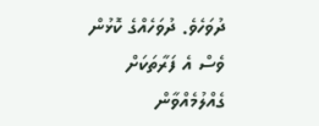ދުވަހެވެ. ދުވަހެއްގެ ކޮޅުން ވެސް އެ ފަރާތަކަށް ގެއްލުމެއްވާން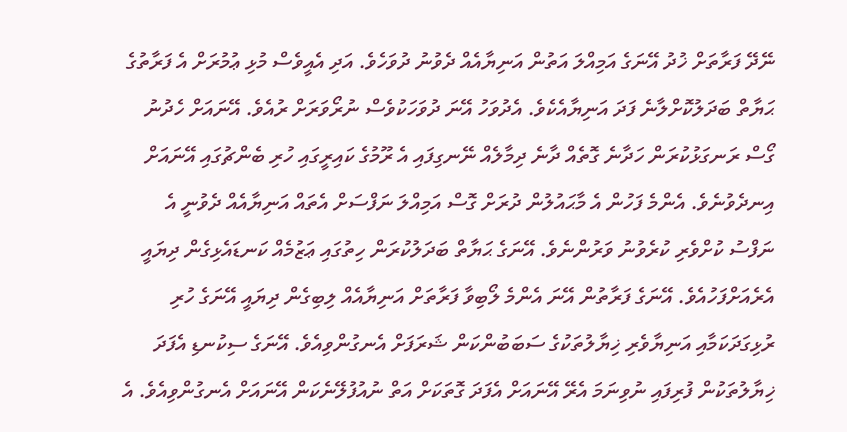ނޭދޭ ފަރާތަށް ޚުދު އޭނަގެ އަމިއްލަ އަތުން އަނިޔާއެއް ދެވުނު ދުވަހެވެ. އަދި އެއީވެސް މުޅި ޢުމުރަށް އެ ފަރާތުގެ ޙަޔާތް ބަދަލުކޮށްލާނެ ފަދަ އަނިޔާއެކެވެ. އެދުވަހު އޭނަ ދުވަހަކުވެސް ނުރޯވަރަށް ރުއެވެ. އޭނައަށް ހެދުނު ގޯސް ރަނގަޅުކުރަން ހަދާނެ ގޮތެއް ދާނެ ދިމާލެއް ނޭނގިފައި އެ ރޫމުގެ ކައިރީގައި ހުރި ބެންޗުގައި އޭނައަށް އިނދެވުނެވެ. އެންމެ ފަހުން އެ މާޙައުލުން ދުރަށް ގޮސް އަމިއްލަ ނަފްސަށް އެތައް އަނިޔާއެއް ދެވުނީ އެ ނަފްސު ކުށްވެރި ކުރެވުނު ވަރުންނެވެ. އޭނަގެ ޙަޔާތް ބަދަލުކުރަން ހިތުގައި ޢަޒުމެއް ކަނޑައެޅިގެން ދިޔައީ އެރެއަށްފަހުއެވެ. އޭނަގެ ފަރާތުން އޭނަ އެންމެ ލޯބިވާ ފަރާތަށް އަނިޔާއެއް ލިބިގެން ދިޔައީ އޭނަގެ ހުރި ރުޅިގަދަކަމާއި އަނިޔާވެރި ޚިޔާލުތަކުގެ ސަބަބުންކަން ޝަރަފަށް އެނގުންވިއެވެ. އޭނަގެ ސިކުނޑި އެފަދަ ޚިޔާލުތަކުން ފުރިފައި ނުވިނަމަ އެރޭ އޭނައަށް އެފަދަ ގޮތަކަށް އަތް ނުއުފުލޭނެކަން އޭނައަށް އެނގުންވިއެވެ. އެ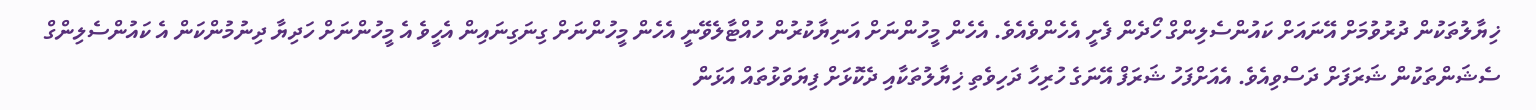ޚިޔާލުތަކުން ދުރުވުމަށް އޭނައަށް ކައުންސެލިންގް ހޯދެން ފެށީ އެހެންވެއެވެ. އެހެން މީހުންނަށް އަނިޔާކުރުން ހުއްޓާލެވޭނީ އެހެން މީހުންނަށް ގިނަގިނައިން އެހީވެ އެ މީހުންނަށް ހަދިޔާ ދިނުމުންކަން އެ ކައުންސެލިންގް ސެޝަންތަކުން ޝަރަފަށް ދަސްވިއެވެ. އެއަށްފަހު ޝަރަފް އޭނަގެ ހުރިހާ ދަހިވެތި ޚިޔާލުތަކާއި ދެކޮޅަށް ފިޔަވަޅުތައް އަޅަން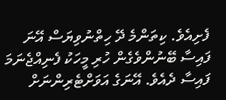ފެށިއެވެ. ކިތަންމެ ދޭ ހިތްނުވިޔަސް އޭނަ ފައިސާ ބޭނުންވެގެން ހުރި މީހަކު ފެނިއްޖެނަމަ ފައިސާ ދެއެވެ. އޭނަގެ އަވަށްޓެރިންނަށް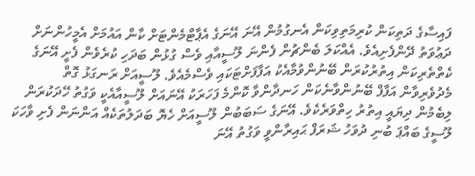ފައިސާގެ ދަތިކަން ކުރިމަތިވިކަން އެނގުމުން އޭނަ އޭނަގެ އެޕާޓްމެންޓަށް ކާން އައުމަށް އެމީހުންނަށް ދަޢުވަތު ދޭންފެށިއެވެ. އެއްކަލަ ބެންޗުން ފެންނަ ލޫސީއާއި ވެސް ގުޅުން ބަދަހި ކުރެވެން ފެށީ އޭނަގެ ކެތްތެރިކަން އިތުރުކުރަން ބޭނުންވުމާއެކު އަފާފަށްޓަކައި ވެސްމެއެވެ. ލޫސީއަށް ރަނގަޅު ގޮތް މެދުވެރިވާން އަފާފް ބޭނުންވާނެކަން ހަނދާންވާ ކޮންމެ ފަހަރަކު އޭނައަށް ލޫސީއާއެކީ ވަގުތު ހޭދަކުރަން ލިބެމުން ދިޔައީ އިތުރު ހިތްވަރެކެވެ. އޭނަގެ ސަބަބުން ލޫސީއަށް ހެޔޮ ބަދަލުތަކެއް އަންނަން ފެށި ވާހަކަ ލޫސީގެ ބައްޕަ ބުނި ދުވަހު ޝަރަފް ޙައިރާންވީ ވަގުތު އޭނަ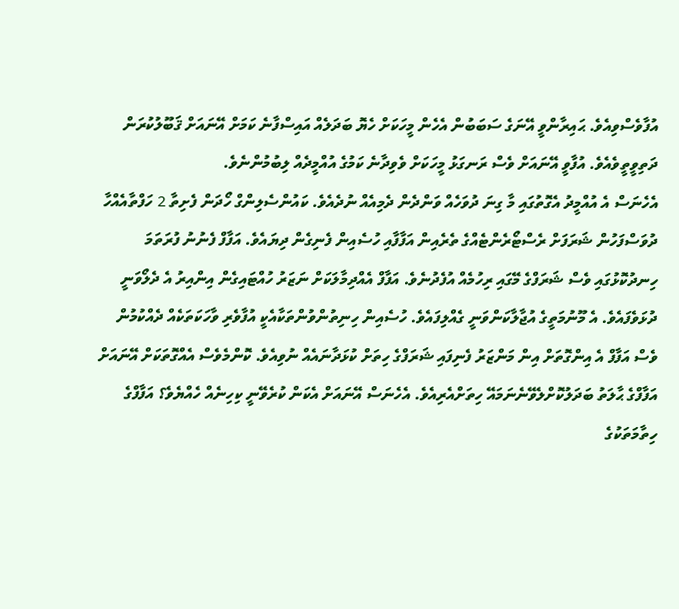އުފާވެސްވިއެވެ. ޙައިރާންވީ އޭނަގެ ސަބަބުން އެހެން މީހަކަށް ހެޔޮ ބަދަލެއް އައިސްފާނެ ކަމަށް އޭނައަށް ޤަބޫލުކުރަން ދަތިވީތީވެއެވެ. އުފާވީ އޭނައަށް ވެސް ރަނގަޅު މީހަކަށް ވެވިދާނެ ކަމުގެ އުއްމީދެއް ލިބުމުންނެވެ.
އެހެނަސް އެ އުއްމީދު އެގޮތުގައި މާ ގިނަ ދުވަހެއް ވަންދެން ދެމިއެއް ނުދެއެވެ. ކައުންސެލިންގް ހޯދަން ފެށިތާ 2 ހަފްތާއެއްހާ ދުވަސްފަހުން ޝަރަފަށް ރެސްޓޯރެންޓެއްގެ ތެރެއިން އަފާފާއި ހުސެއިން ފެނިގެން ދިޔައެވެ. އަފާފް ފެނުނު ފުރަތަމަ ހިނދުކޮޅުގައި ވެސް ޝަރަފްގެ މޭގައި ރިހުމެއް އުފެދުނެވެ. އަފާފް އެއްދިމާލަކަށް ނަޒަރު ހުއްޓައިގެން އިންއިރު އެ ދެލޯވަނީ ދުޅަވެފައެވެ. އެ މޫނުމަތީގެ އުޖާލާކަންވަނީ ގެއްލިފައެވެ. ހުސެއިން ހިނިތުންވުންތަކާއެކީ އުފާވެރި ވާހަކަތަކެއް ދެއްކުމުން ވެސް އަފާފް އެ އިންގޮތަށް އިން މަންޒަރު ފެނިފައި ޝަރަފްގެ ހިތަށް ކުޅަދާނައެއް ނުވިއެވެ. ކޮންމެވެސް އެއްގޮތަކަށް އޭނައަށް އަފާފްގެ ޙާލަތު ބަދަލުކޮށްލެވޭނެނަމައޭ ހިތަށްއެރިއެވެ. އެހެނަސް އޭނައަށް އެކަން ކުރެވޭނީ ކިހިނެއް ހެއްޔެވެ؟ އަފާފްގެ ހިތާމަތަކުގެ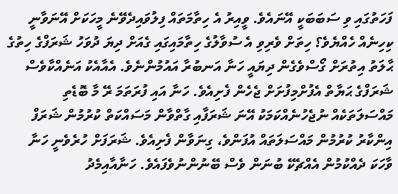ފަހަތުގައި ވި ސަބަބަކީ އޭނައެވެ. ވީއިރު އެ ހިތާމަތައް ފިލުވައިދެވޭނެ މީހަކަށް އޭނަވާނީ ކިހިނެއް ހެއްޔެވެ؟ ހިތަށް ވެރިވި އެ ސުވާލުގެ ހިތާމައިގައި ގެއަށް ދިޔަ ދުވަހު ޝަރަފްގެ ހިތުގެ ޙާލަތު އިތުރަށް ގޯސްވެގެން ދިޔައީ ހަނާ އަނބުރާ އައުމުންނެވެ. އެއާއެކު އަނެއްކާވެސް ޝަރަފްގެ ޙަޔާތް އެފުށްމިފުށަށް ޖެހެން ފެށިއެވެ. ހަނާ އައި ފުރަތަމަ ރޭ މާ ބޮޑެތި މައްސަލަތަކެއް ނުޖެހުނެއްކަމަކު އޭނަ ޝަރަފާއި ގާތްވާން މަސައްކަތް ކުރުމުން ޝަރަފް އިންކާރު ކުރުމުން މައްސަލަތައް އުފަންވެ، ގިނަވާން ފެށިއެވެ. ޝަރަފަށް ހުރެވެނީ ހަނާ ވާހަކަ ދެއްކުމުން އެއްޗެކޭ ބުނަން ވެސް ބޭނުންނުވެފައެވެ. ހަނާއާއިމެދު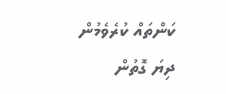ކަންތައް ކުރެވެމުން ދިޔަ ގޮތުން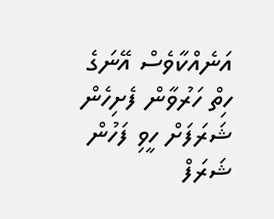އަނެއްކާވެސް އޭނަގެ ހިތް ހަރުވާން ފެށިހެން ޝަރަފަށް ހީވި ފަހުން ޝަރަފް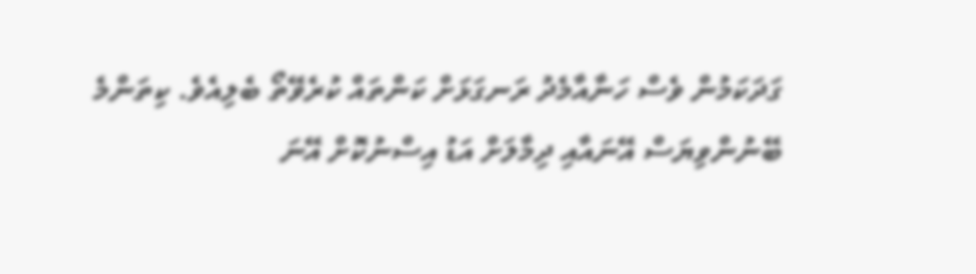ގަދަކަމުން ވެސް ހަނާއާމެދު ރަނގަޅަށް ކަންތައް ކުރެވޭތޯ ބެލިއެވެ. ކިތަންމެ ބޭނުންވިޔަސް އޭނައާއި ދިމާލަށް އަޑު އިސްނުކޮށް އޭނަ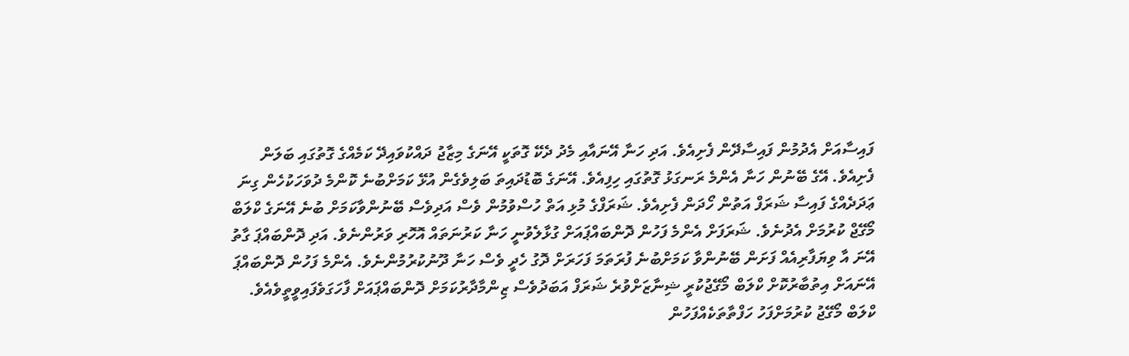ފައިސާއަށް އެދުމުން ފައިސާދޭން ފެށިއެވެ. އަދި ހަނާ އޭނައާއި މެދު ދެކޭ ގޮތަކީ އޭނަގެ މިޒާޖު ދައްކުވައިދޭ ކަމެއްގެ ގޮތުގައި ބަލަން ފެށިއެވެ. އޭގެ ބޭނުން ހަނާ އެންމެ ރަނގަޅު ގޮތުގައި ހިފިއެވެ. އޭނަގެ ބޮޑުދައިތަ ބަލިވެގެން އުޅޭ ކަމަށްބުނެ ކޮންމެ ދުވަހަކުހެން ގިނަ ޢަދަދެއްގެ ފައިސާ ޝަރަފް އަތުން ހޯދަން ފެށިއެވެ. ޝަރަފްގެ މުޅި އަތް ހުސްވުމުން ވެސް އަދިވެސް ބޭނުންވާކަމަށް ބުނެ އޭނަގެ ކްލަބް މޯގޭޖް ކުރުމަށް އެދުނެވެ. ޝަރަފަށް އެންމެ ފަހުން ދޮންބައްޕައަށް ގުޅާލެވުނީ ހަނާ ކަރުނަތައް އޮހޮރި ވަރުންނެވެ. އަދި ދޮންބައްޕަ ގާތު އޭނަ އާ ވިޔަފާރިއެއް ފަށަން ބޭނުންވާ ކަމަށްބުނެ ފުރަތަމަ ފަހަރަށް ދޮގު ހެދީ ވެސް ހަނާ ދޫނުކުރުމުންނެވެ. އެންމެ ފަހުން ދޮންބައްޕަ އޭނައަށް އިތުބާރުކޮށް ކްލަބް މޯގޭޖުކުރީ ޝިނާޒަށްވުރެ ޝަރަފް އަބަދުވެސް ޒިންމާދާރުކަމަށް ދޮންބައްޕައަށް ފާހަގަވެފައިވީތީވެއެވެ. ކްލަބް މޯގޭޖު ކުރުމަށްފަހު ހަފްތާތަކެއްފަހުން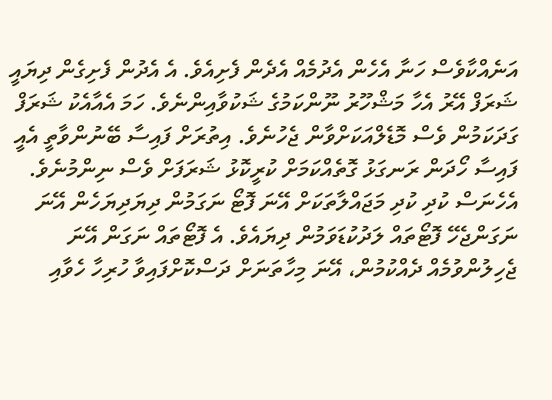އަނެއްކާވެސް ހަނާ އެހެން އެދުމެއް އެދެން ފެށިއެވެ. އެ އެދުން ފެށިގެން ދިޔައީ ޝަރަފް އޭރު އެހާ މަޝްހޫރު ނޫންކަމުގެ ޝަކުވާއިންނެވެ. ހަމަ އެއާއެކު ޝަރަފް ގަދަކަމުން ވެސް މޮޑެލްއަކަށްވާން ޖެހުނެވެ. އިތުރަށް ފައިސާ ބޭނުންވާތީ އެއީ ފައިސާ ހޯދަން ރަނގަޅު ގޮތެއްކަމަށް ކުރީކޮޅު ޝަރަފަށް ވެސް ނިންމުނެވެ. އެހެނަސް ކުދި ކުދި މަޖައްލާތަކަށް އޭނަ ފޮޓޯ ނަގަމުން ދިޔަދިޔަހެން އޭނަ ނަގަންޖެހޭ ފޮޓޯތައް ލަދުކުޑަވަމުން ދިޔައެވެ. އެ ފޮޓޯތައް ނަގަން އޭނަ ޖެހިލުންވުމެއް ދެއްކުމުން، އޭނަ މިހާތަނަށް ދަސްކޮށްފައިވާ ހުރިހާ ހެވާއި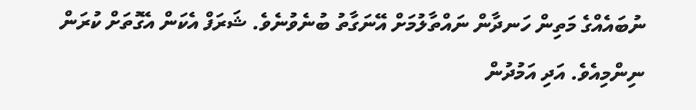ނުބައެއްގެ މަތިން ހަނދާން ނައްތާލުމަށް އޭނަގާތު ބުނެވުނެވެ. ޝަރަފް އެކަން އެގޮތަށް ކުރަން ނިންމިއެވެ. އަދި އަމުދުން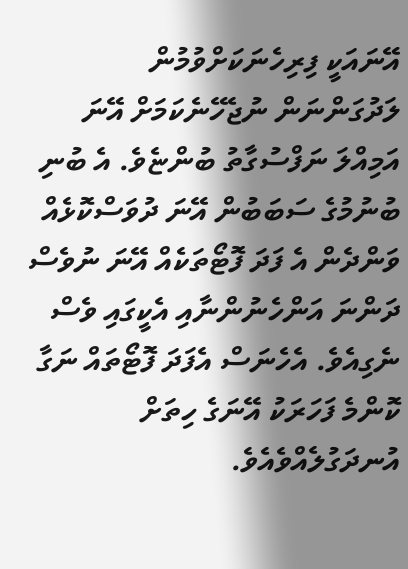އޭނައަކީ ފިރިހެނަކަށްވުމުން ލަދުގަންނަން ނުޖެހޭނެކަމަށް އޭނަ އަމިއްލަ ނަފްސުގާތު ބުންޏެވެ. އެ ބުނި ބުނުމުގެ ސަބަބުން އޭނަ ދުވަސްކޮޅެއް ވަންދެން އެ ފަދަ ފޮޓޯތަކެއް އޭނަ ނުވެސް ދަންނަ އަންހެނުންނާއި އެކީގައި ވެސް ނެގިއެވެ. އެހެނަސް އެފަދަ ފޮޓޯތައް ނަގާ ކޮންމެ ފަހަރަކު އޭނަގެ ހިތަށް އުނދަގުލެއްވެއެވެ.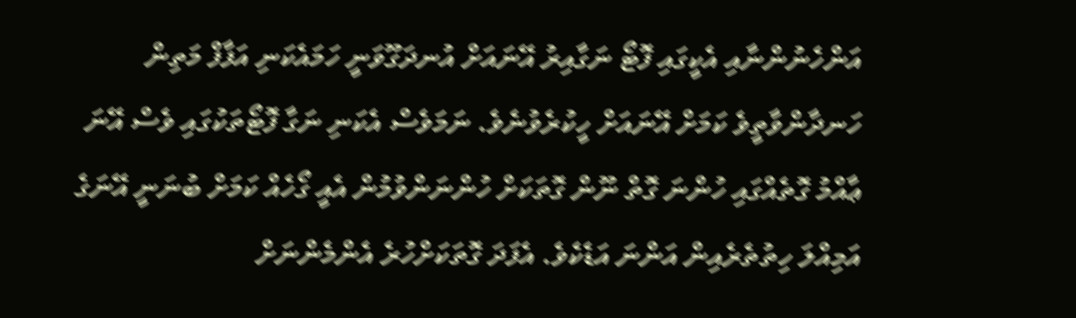އަންހެނުންނާއި އެކީގައި ފޮޓޯ ނަގާއިރު އޭނައަށް އުނދަގޫވަނީ ހަމައެކަނި އަފާފް މަތިން ހަނދާންވާތީވެ ކަމަށް އޭނައަށް ހީކުރެވުނެވެ. ނަމަވެސް އެކަނި ނަގާ ފޮޓޯތަކުގައި ވެސް އޭނަ ޢާއްމު ގޮތެއްގައި ހުންނަ ގޮތް ނޫން ގޮތަކަށް ހުންނަންވުމުން އެއީ ގޯހެއް ކަމަށް ބުނަނީ އޭނަގެ އަމިއްލަ ހިތުތެރެއިން އަންނަ އަޑެކެވެ. އެފަދަ ގޮތަކަށްހުރެ އެންމެންނަށް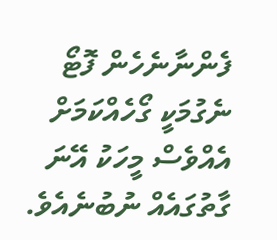ފެންނާނެހެން ފޮޓޯ ނެގުމަކީ ގޯހެއްކަމަށް އެއްވެސް މީހަކު އޭނަ ގާތުގައެއް ނުބުނެއެވެ.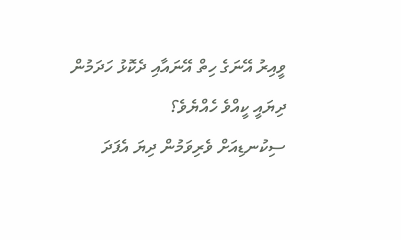ވީއިރު އޭނަގެ ހިތް އޭނައާއި ދެކޮޅު ހަދަމުން ދިޔައީ ކީއްވެ ހެއްޔެވެ؟
ސިކުނޑިއަށް ވެރިވަމުން ދިޔަ އެފަދަ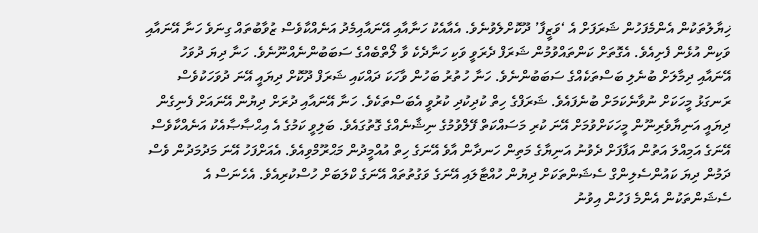ޚިޔާލުތަކުން އެންމެފަހުން ޝަރަފަށް އެ ‘ވަޒީފާ’ ދޫކޮށްލެވުނެވެ. އެއާއެކު ހަނާއާއި އޭނައާއިމެދު އަނެއްކާވެސް ޒުވާބުތައް ގިނަވެ ހަނާ އޭނައާއި ވަކިން އުޅެން ފެށިއެވެ. އެގޮތަށް ކަންތައްވުމުން ޝަރަފް ދެރަވީ ވަކި ހަނާދެކެ ވާ ލޯތްބެއްގެ ސަބަބުންނެއްނޫނެވެ. ހަނާ ދިޔަ ދުވަހު އޭނައާއި ދިމާލަށް ބުނެލި ބަސްތަކެއްގެ ސަބަބުންނެވެ. ހަނާ ހުތުރު ބަހުން ވާހަކަ ދައްކައި ޝަރަފް ދޫކޮށް ދިޔައީ އޭނަ ދުވަހަކުވެސް ރަނގަޅު މީހަކަށް ނުވާނެކަމަށް ބުނެފައެވެ. ޝަރަފްގެ ހިތް ކުދިކުދި ކުރުވީ އެބަސްތަކެވެ. ހަނާ އޭނައާއި ދުރަށް ދިޔުން އޭނައަށް ފެނިގެން ދިޔައީ އަނިޔާވެރިނޫން މީހަކަށްވުމަށް އޭނަ ކުރި މަސައްކަތް ފޭލްވުމުގެ ނިޝާނެއްގެ ގޮތުގައެވެ. ބަލިވީ ކަމުގެ އެ އިޙްޞާޞާއެކު އަނެއްކާވެސް އޭނަގެ އަމިއްލަ އަތުން އަފާފަށް ދެވުނު އަނިޔާގެ މަތިން ހަނދާން އާވެ އޭނަގެ ހިތް އުއްމީދުން މަޙްރޫމްވިއެވެ. އެއަށްފަހު އޭނަ މަދުމަދުން ވެސް ދަމުން ދިޔަ ކައުންސެލިންގް ސެޝަންތަކަށް ދިޔުން ހުއްޓާލައި އޭނަގެ ވަގުތުތައް އޭނަގެ ކްލަބަށް ހުސްކުރިއެވެ. އެހެނަސް އެ ސެޝަންތަކުން އެންމެ ފަހުން އިވުނު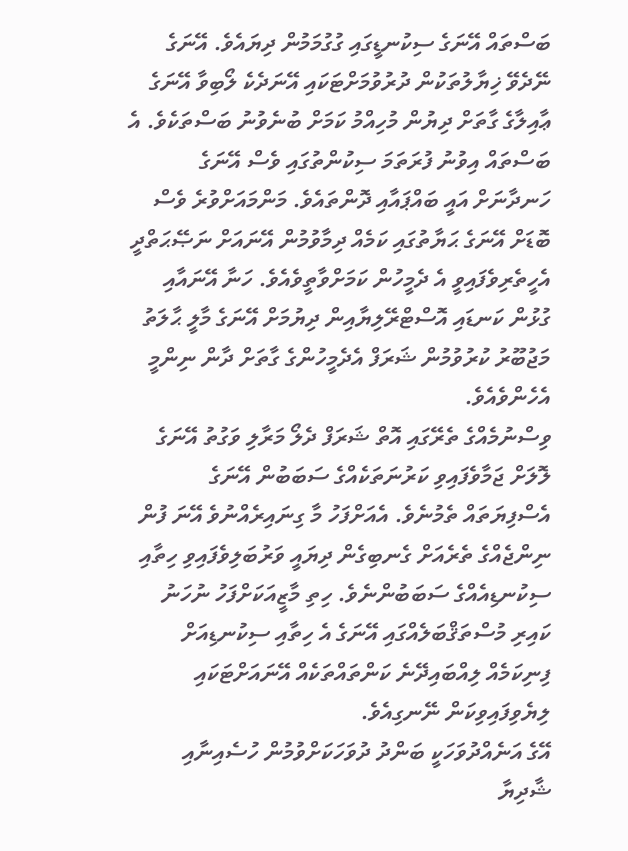ބަސްތައް އޭނަގެ ސިކުނޑީގައި ގުގުމަމުން ދިޔައެވެ. އޭނަގެ ނޭދެވޭ ޚިޔާލުތަކުން ދުރުވުމަށްޓަކައި އޭނަދެކެ ލޯބިވާ އޭނަގެ ޢާއިލާގެ ގާތަށް ދިޔުން މުހިއްމު ކަމަށް ބުނެވުނު ބަސްތަކެވެ. އެ ބަސްތައް އިވުނު ފުރަތަމަ ސިކުންތުގައި ވެސް އޭނަގެ ހަނދާނަށް އައީ ބައްޕައާއި ދޮންތައެވެ. މަންމައަށްވުރެ ވެސް ބޮޑަށް އޭނަގެ ޙަޔާތުގައި ކަމެއް ދިމާވުމުން އޭނައަށް ނަޞޭޙަތްދީ އެހީތެރިވެފައިވީ އެ ދެމީހުން ކަމަށްވާތީވެއެވެ. ހަނާ އޭނައާއި ގުޅުން ކަނޑައި އޮސްޓްރޭލިޔާއިން ދިޔުމަށް އޭނަގެ މާލީ ޙާލަތު މަޖުބޫރު ކުރުވުމުން ޝަރަފް އެދެމީހުންގެ ގާތަށް ދާން ނިންމީ އެހެންވެއެވެ.
ވިސްނުމެއްގެ ތެރޭގައި އޮތް ޝަރަފް ދެލޯ މަރާލި ވަގުތު އޭނަގެ ލޮލަށް ޖަމާވެފައިވި ކަރުނަތަކެއްގެ ސަބަބުން އޭނަގެ އެސްފިޔަތައް ތެމުނެވެ. އެއަށްފަހު މާ ގިނައިރެއްނުވެ އޭނަ ފުން ނިންޖެއްގެ ތެރެއަށް ގެނބިގެން ދިޔައީ ވަރުބަލިވެފައިވި ހިތާއި ސިކުނޑިއެއްގެ ސަބަބުންނެވެ. ހިތި މާޒީއަކަށްފަހު ނުހަނު ކައިރި މުސްތަޤްބަލެއްގައި އޭނަގެ އެ ހިތާއި ސިކުނޑިއަށް ފިނިކަމެއް ލިއްބައިދޭނެ ކަންތައްތަކެއް އޭނައަށްޓަކައި ލިޔެވިފައިވިކަން ނޭނގިއެވެ.
އޭގެ އަނެއްދުވަހަކީ ބަންދު ދުވަހަކަށްވުމުން ހުސެއިނާއި ޝާދިޔާ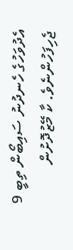އެދުވަހުގެ ހެނދުނު ސައިބޯން ތިބީ 9 ޖެހިފަހުންނެވެ. ކާ މޭޒުދޮށުން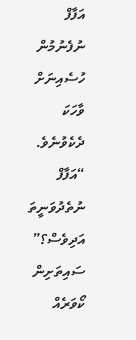އަފާފް ނުފެނުމުން ހުސެއިނަށް ވާހަކަ ދެކެވުނެވެ.
“އަފާފް ނުތެދުވަނީތަ އަދިވެސް؟” ސައިތަށިން ކޯވަރެއް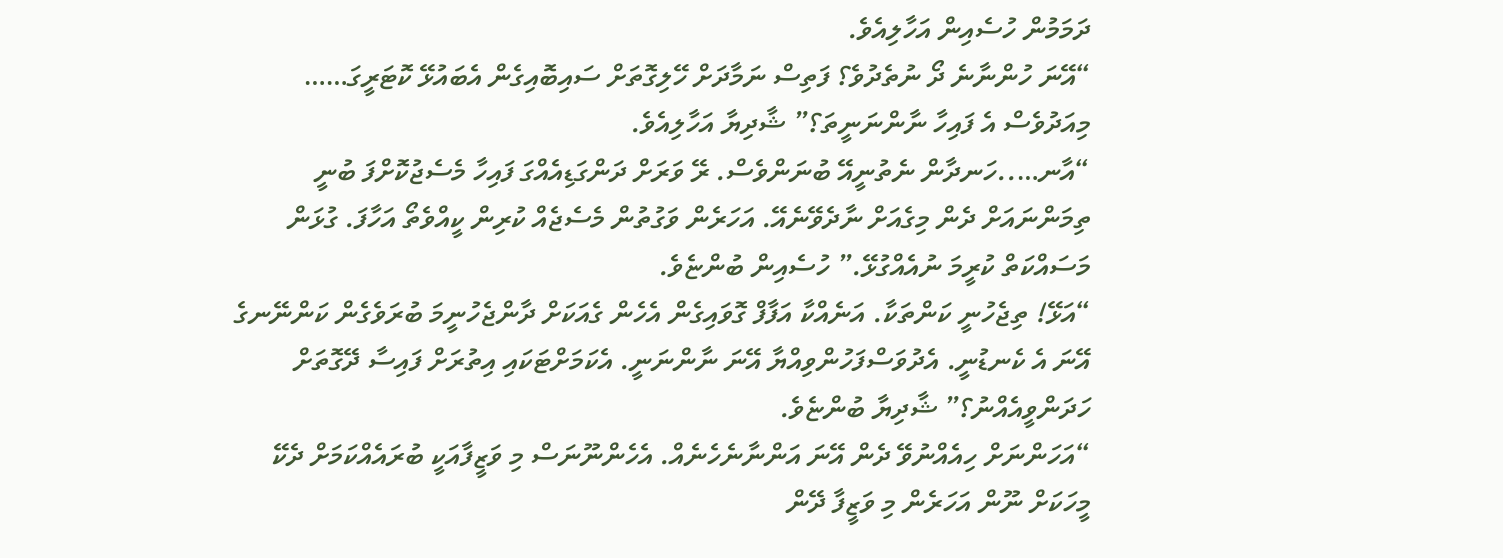ދަމަމުން ހުސެއިން އަހާލިއެވެ.
“އޭނަ ހުންނާނެ ދޯ ނުތެދުވެ؟ ފަތިސް ނަމާދަށް ހޭލިގޮތަށް ސައިބޮއިގެން އެބައުޅޭ ކޮޓަރީގަ…… މިއަދުވެސް އެ ފައިހާ ނާންނަނީތަ؟” ޝާދިޔާ އަހާލިއެވެ.
“އާނ…..ހަނދާން ނެތުނީއޭ ބުނަންވެސް. ރޭ ވަރަށް ދަންގަޑިއެއްގަ ފައިހާ މެސެޖުކޮށްފަ ބުނީ ތިމަންނައަށް ދެން މިގެއަށް ނާދެވޭނެއޭ. އަހަރެން ވަގުތުން މެސެޖެއް ކުރިން ކީއްވެތޯ އަހާފަ. ގުޅަން މަސައްކަތް ކުރީމަ ނުއެއްގުޅޭ.” ހުސެއިން ބުންޏެވެ.
“އަޅޭ! ތިޖެހުނީ ކަންތަކާ. އަނެއްކާ އަފާފް ގޮވައިގެން އެހެން ގެއަކަށް ދާންޖެހުނީމަ ބުރަވެގެން ކަންނޭނގެ އޭނަ އެ ކެނޑުނީ. އެދުވަސްފަހުންވިއްޔާ އޭނަ ނާންނަނީ. އެކަމަށްޓަކައި އިތުރަށް ފައިސާ ދޭގޮތަށް ހަދަންވީއެއްނު؟” ޝާދިޔާ ބުންޏެވެ.
“އަހަންނަށް ހިއެއްނުވޭ ދެން އޭނަ އަންނާނެހެނެއް. އެހެންނޫނަސް މި ވަޒީފާއަކީ ބުރައެއްކަމަށް ދެކޭ މީހަކަށް ނޫން އަހަރެން މި ވަޒީފާ ދޭން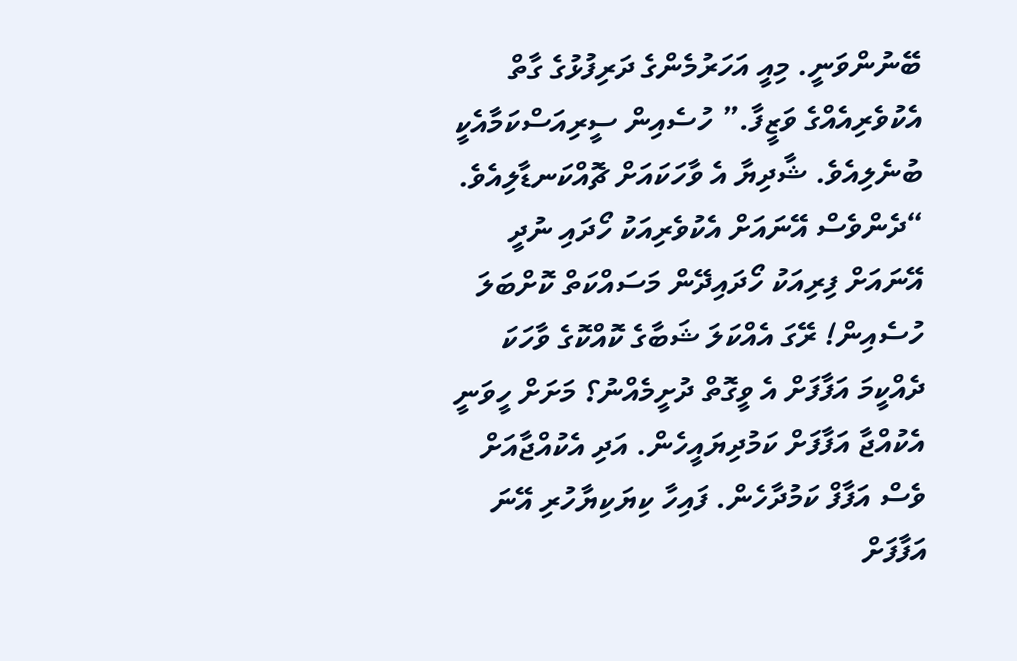ބޭނުންވަނީ. މިއީ އަހަރުމެންގެ ދަރިފުޅުގެ ގާތް އެކުވެރިއެއްގެ ވަޒީފާ.” ހުސެއިން ސީރިއަސްކަމާއެކީ ބުނެލިއެވެ. ޝާދިޔާ އެ ވާހަކައަށް ޗޮއްކަނޑާލިއެވެ.
“ދެންވެސް އޭނައަށް އެކުވެރިއަކު ހޯދައި ނުދީ އޭނައަށް ފިރިއަކު ހޯދައިދޭން މަސައްކަތް ކޮށްބަލަ ހުސެއިން! ރޭގަ އެއްކަލަ ޝަބާގެ ކޮއްކޮގެ ވާހަކަ ދެއްކީމަ އަފާފަށް އެ ވީގޮތް ދުށީމެއްނު؟ މަށަށް ހީވަނީ އެކުއްޖާ އަފާފަށް ކަމުދިޔައީހެން. އަދި އެކުއްޖާއަށް ވެސް އަފާފް ކަމުދާހެން. ފައިހާ ކިޔަކިޔާހުރި އޭނަ އަފާފަށް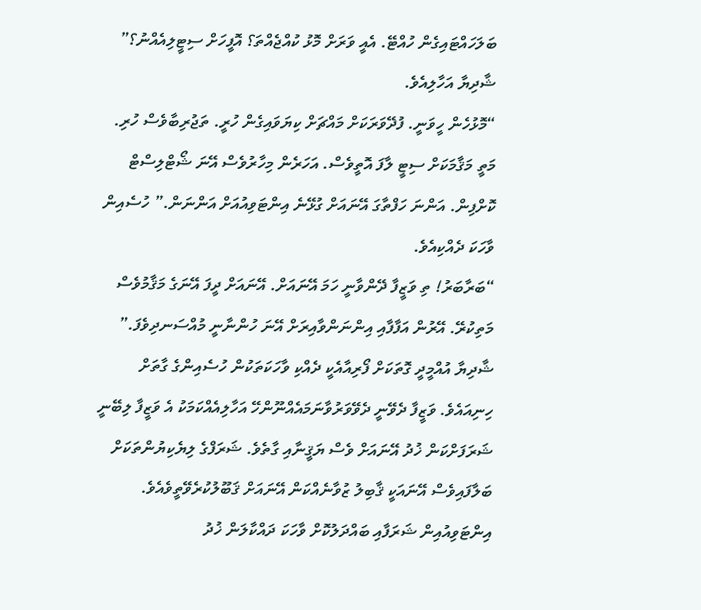ބަލަހައްޓައިގެން ހުއްޓޭ. އެއީ ވަރަށް މޮޅު ކުއްޖެއްތަ؟ އޮފީހަށް ސިޓީލިއެއްނު؟” ޝާދިޔާ އަހާލިއެވެ.
“މޮޅުހެން ހީވަނީ. ފުދޭވަރަކަށް މައްޗަށް ކިޔަވައިގެން ހުރީ. ތަޖުރިބާވެސް ހުރި. މަތީ މަޤާމަކަށް ސިޓީ ލާފަ އޮތީވެސް. އަހަރެން މިހާރުވެސް އޭނަ ޝޯޓްލިސްޓް ކޮށްފިން. އަންނަ ހަފްތާގަ އޭނައަށް ގުޅޭނެ އިންޓަވިއުއަށް އަންނަން.” ހުސެއިން ވާހަކަ ދެއްކިއެވެ.
“ބަރާބަރު! ތި ވަޒީފާ ދޭންވާނީ ހަމަ އޭނައަށް. އޭނައަށް ދީފަ އޭނަގެ މަޤާމުވެސް މަތިކުރޭ. އޭރުން އަފާފާއި އިންނަންވާއިރަށް އޭނަ ހުންނާނީ މުއްސަނދިވެފަ.” ޝާދިޔާ އުއްމީދީ ގޮތަކަށް ފޯރިއާއެކީ ދެއްކި ވާހަކަތަކުން ހުސެއިންގެ ގާތަށް ހިނިއައެވެ. ވަޒީފާ ދެވޭނީ ދެވޭވަރުވާނަމައެއްނޫންހޭ އަހާލިއެއްކަމަކު އެ ވަޒީފާ ލިބޭނީ ޝަރަފަށްކަން ޚުދު އޭނައަށް ވެސް ޔަޤީނާއި ގާތެވެ. ޝަރަފްގެ ލިޔެކިޔުންތަކަށް ބަލާފައިވެސް އޭނައަކީ ޤާބިލު ޒުވާނެއްކަން އޭނައަށް ޤަބޫލުކުރެވޭތީވެއެވެ. އިންޓަވިއުއިން ޝަރަފާއި ބައްދަލުކޮށް ވާހަކަ ދައްކާލަން ޚުދު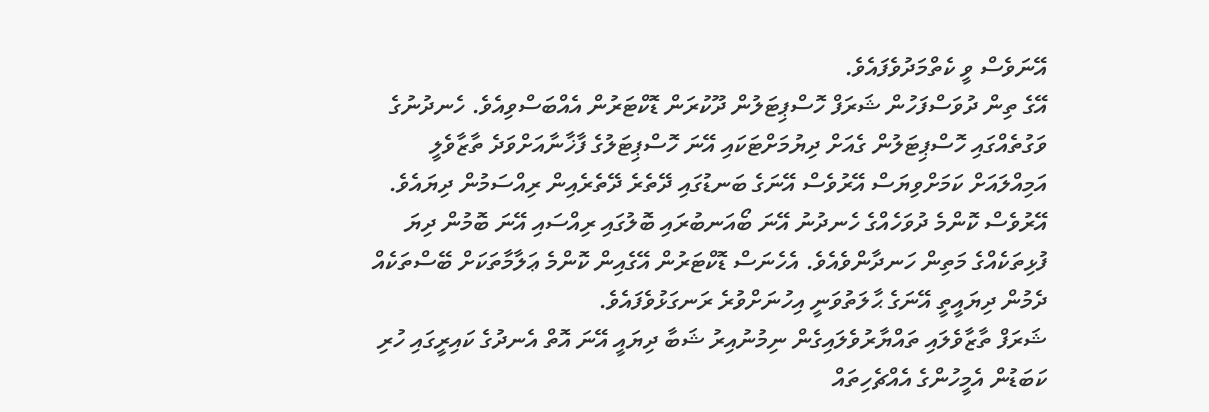އޭނަވެސް ވީ ކެތްމަދުވެފައެވެ.
އޭގެ ތިން ދުވަސްފަހުން ޝަރަފް ހޮސްޕިޓަލުން ދޫކުރަން ޑޮކްޓަރުން އެއްބަސްވިއެވެ. ހެނދުނުގެ ވަގުތެއްގައި ހޮސްޕިޓަލުން ގެއަށް ދިޔުމަށްޓަކައި އޭނަ ހޮސްޕިޓަލުގެ ފާޚާނާއަށްވަދެ ތާޒާވެލީ އަމިއްލައަށް ކަމަށްވިޔަސް އޭރުވެސް އޭނަގެ ބަނޑުގައި ދޭތެރެ ދޭތެރެއިން ރިއްސަމުން ދިޔައެވެ. އޭރުވެސް ކޮންމެ ދުވަހެއްގެ ހެނދުނު އޭނަ ބޯއަނބުރައި ބޮލުގައި ރިއްސައި އޭނަ ބޮމުން ދިޔަ ފުޅިތަކެއްގެ މަތިން ހަނދާންވެއެވެ. އެހެނަސް ޑޮކްޓަރުން އޭގެއިން ކޮންމެ ޢަލާމާތަކަށް ބޭސްތަކެއް ދެމުން ދިޔައީތީ އޭނަގެ ޙާލަތުވަނީ އިހުނަށްވުރެ ރަނގަޅުވެފައެވެ.
ޝަރަފް ތާޒާވެލައި ތައްޔާރުވެލައިގެން ނިމުނުއިރު ޝަބާ ދިޔައީ އޭނަ އޮތް އެނދުގެ ކައިރީގައި ހުރި ކަބަޑުން އެމީހުންގެ އެއްޗެހިތައް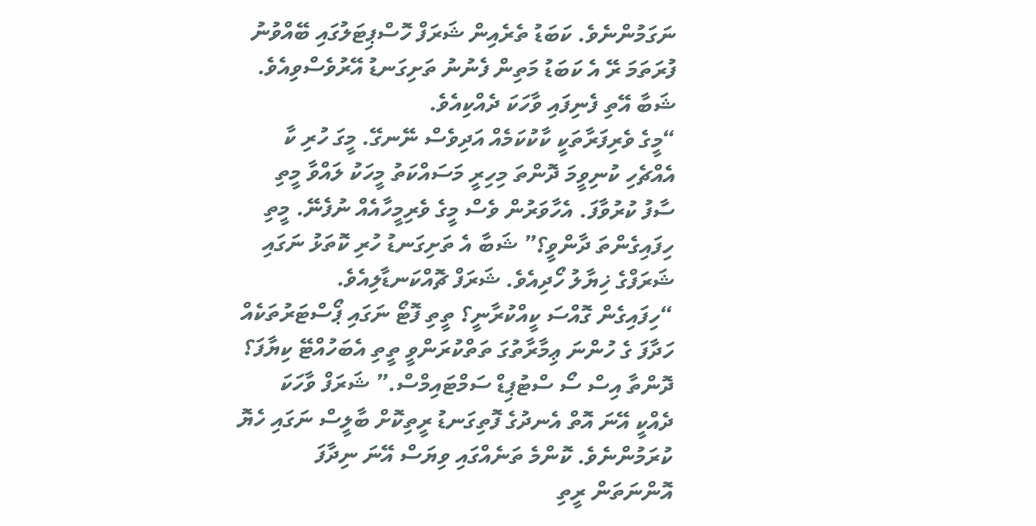ނަގަމުންނެވެ. ކަބަޑު ތެރެއިން ޝަރަފް ހޮސްޕިޓަލުގައި ބޭއްވުނު ފުރަތަމަ ރޭ އެ ކަބަޑު މަތިން ފެނުނު ތަށިގަނޑު އޭރުވެސްވިއެވެ. ޝަބާ އޭތި ފެނިފައި ވާހަކަ ދެއްކިއެވެ.
“މީގެ ވެރިފަރާތަކީ ކާކުކަމެއް އަދިވެސް ނޭނގޭ. މީގަ ހުރި ކާ އެއްޗެހި ކުނިވީމަ ދޮންތަ މިހިރީ މަސައްކަތު މީހަކު ލައްވާ މީތި ސާފު ކުރުވާފަ. އެހާވަރުން ވެސް މީގެ ވެރިމީހާއެއް ނުފެނޭ. މީތި ހިފައިގެންތަ ދާންވީ؟” ޝަބާ އެ ތަށިގަނޑު ހުރި ކޮތަޅު ނަގައި ޝަރަފްގެ ޚިޔާލު ހޯދިއެވެ. ޝަރަފް ޗޮއްކަނޑާލިއެވެ.
“ހިފައިގެން ގޮއްސަ ކީއްކުރާނީ؟ ތީތި ފޮޓޯ ނަގައި ޕޯސްޓަރުތަކެއް ހަދާފަ ގެ ހުންނަ ޢިމާރާތުގަ ތަތްކުރަންވީ ތީތި އެބަހުއްޓޭ ކިޔާފަ؟ ދޮންތާ އިސް ސޯ ސްޓުޕިޑް ސަމްޓައިމްސް.” ޝަރަފް ވާހަކަ ދެއްކީ އޭނަ އޮތް އެނދުގެ ފޮތިގަނޑު ރީތިކޮށް ބާލީސް ނަގައި ހެޔޮ ކުރަމުންނެވެ. ކޮންމެ ތަނެއްގައި ވިޔަސް އޭނަ ނިދާފަ އޮންނަތަން ރީތި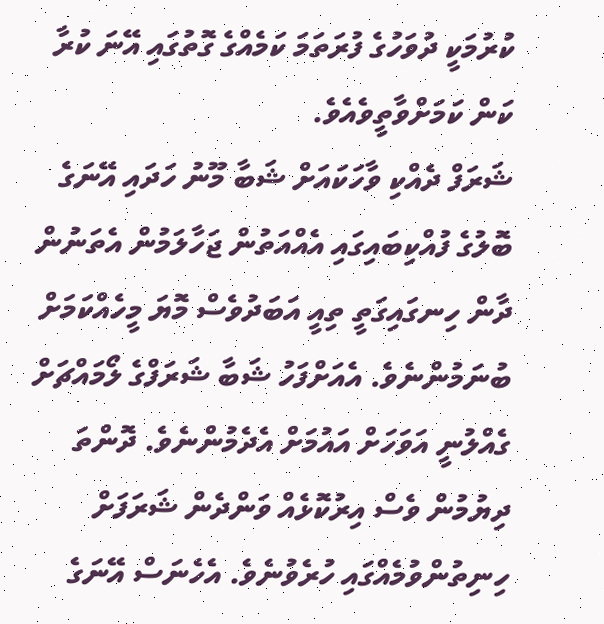ކުރުމަކީ ދުވަހުގެ ފުރަތަމަ ކަމެއްގެ ގޮތުގައި އޭނަ ކުރާ ކަން ކަމަށްވާތީވެއެވެ.
ޝަރަފް ދެއްކި ވާހަކައަށް ޝަބާ މޫނު ހަދައި އޭނަގެ ބޮލުގެ ފުއްކިބައިގައި އެއްއަތުން ޖަހާލަމުން އެތަނުން ދާން ހިނގައިގަތީ ތިއީ އަބަދުވެސް މޮޔަ މީހެއްކަމަށް ބުނަމުންނެވެ. އެއަށްފަހު ޝަބާ ޝަރަފްގެ ލޯމައްޗަށް ގެއްލުނީ އަވަހަށް އައުމަށް އެދެމުންނެވެ. ދޮންތަ ދިޔުމުން ވެސް އިރުކޮޅެއް ވަންދެން ޝަރަފަށް ހިނިތުންވުމެއްގައި ހުރެވުނެވެ. އެހެނަސް އޭނަގެ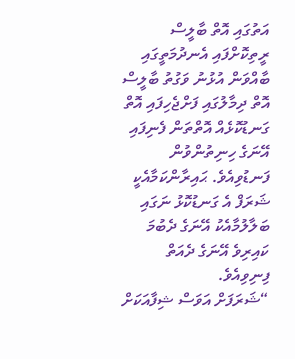އަތުގައި އޮތް ބާލީސް ރީތިކޮށްފައި އެނދުމަތީގައި ބާއްވަން އުޅުނު ވަގުތު ބާލީސް އޮތް ދިމާލުގައި ފަށްޖެހިފައި އޮތް ގަނޑުކޮޅެއް އޮތްތަން ފެނިފައި އޭނަގެ ހިނިތުންވުން ފަނޑުވިއެވެ. ޙައިރާންކަމާއެކީ ޝަރަފް އެ ގަނޑުކޮޅު ނަގައި ބަލާލުމާއެކު އޭނަގެ ދެބުމަ ކައިރިވެ އޭނަގެ ދެއަތް ފިނިވިއެވެ.
“ޝަރަފަށް އަވަސް ޝިފާއަކަށް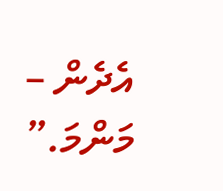އެދެން – މަންމަ.”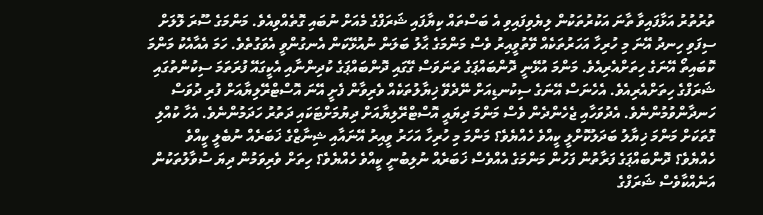ތުރުތުރު އަޅާފައިވާ ތާނަ އަކުރުތަކުން ލިޔެވިފައިވި އެ ބަސްތައް ކިޔާފައި ޝަރަފްގެ މެއަށް ނުބައި ގޮތެއްވިއެވެ. މަންމަގެ ސޫރަ ލޮލަށް ސިފަވި ހިނދު އޭނަ މި ހުރިހާ އަހަރުތަކެއް ވޭތުވީއިރު ވެސް މަންމަގެ ޙާލު ބަލަން ނުއުޅޭކަން އެނގުންވީ އެވަގުތެވެ. ހަމަ އެއާއެކު މަންމަ ކޮބައިތޯ އޭނަގެ ހިތަށްއެރިއެވެ. މަންމަ އުޅޭނީ ދޮންބައްޕަގެ ތަނަވަސް ގޭގައި ދޮންބައްޕަގެ ކުދިންނާއި އެކީގައޭ ފުރަތަމަ ސިކުންތުގައި ޝަރަފްގެ ހިތަށްއެރިއެވެ. އެހެނަސް އޭނަގެ ސިކުނޑިއަށް ނޭދެވޭ ޚިޔާލުތަކެއް ވެރިވާން ފެށީ އޭނަ އޮސްޓްރޭލިޔާއަށް ފުރި ދުވަސް ހަނދާންވުމުންނެވެ. އެދުވަހާއި ޖެހެންދެން ވެސް މަންމަ ދިޔައީ އޮސްޓްރޭލިޔާއަށް ދިޔުމަށްޓަކައި ދަތުރު ހަދަމުންނެވެ. އެހާ ކުއްލި ގޮތަކަށް މަންމަ ޚިޔާލު ބަދަލުކޮށްލީ ކީއްވެ ހެއްޔެވެ؟ މަންމަ މި ހުރިހާ އަހަރު ވީއިރު އޭނައާއި ޝިނާޒްގެ ޚަބަރެއް ނުބެލީ ކީއްވެ ހެއްޔެވެ؟ ދޮންބައްޕަގެ ފަރާތުން ފަހުން މަންމަގެ އެއްވެސް ޚަބަރެއް ނުލިބުނީ ކީއްވެ ހެއްޔެވެ؟ ހިތަށް ވެރިވަމުން ދިޔަ ސުވާލުތަކުން އަނެއްކާވެސް ޝަރަފްގެ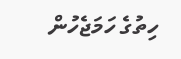ހިތުގެ ހަމަޖެހުން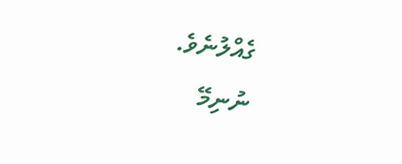ގެއްލުނެވެ.
ނުނިމޭ